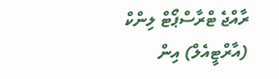ރާއްޖެ ޓްރާސްޕޯޓް ލިންކް (އާރްޓީއެލް) އިން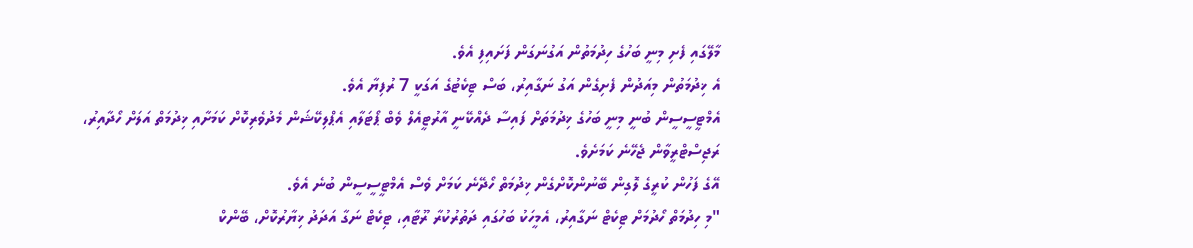މާލޭގައި ފެށި މިނީ ބަހުގެ ހިދުމަތުން އަގުނަގަން ފަށައިފި އެވެ.
އެ ޚިދުމަތުން މިއަދުން ފެށިގެން އަގު ނަގާއިރު، ބަސް ޓިކެޓުގެ އަގަކީ 7 ރުފިޔާ އެވެ.
އެމްޓީސީސީން ބުނީ މިނީ ބަހުގެ ޚިދުމަތަށް ފައިސާ ދެއްކޭނީ އާރުޓީއެލް ވެބް ޕޯޓަލާއި އެޕްލިކޭޝަން މެދުވެރިކޮށް ކަމަށާއި ޚިދުމަތް އަލަށް ހޯދާއިރު، ރަޖިސްޓްރީވާން ޖެހޭނެ ކަމަށެވެ.
އޭގެ ފަހުން ކުރީގެ ލޮގިން ބޭނުންކޮށްގެން ޚިދުމަތް ހޯދޭނެ ކަމަށް ވެސް އެމްޓީސީސީން ބުނެ އެވެ.
"މި ހިދުމަތް ހޯދުމަށް ޓިކެޓް ނަގާއިރު، އެމީހަކު ބަހުގައި ދަތުރުކުރާ ރޫޓާއި، ޓިކެޓް ނަގާ އަދަދު ޚިޔާރުކޮށް، ބޭންކް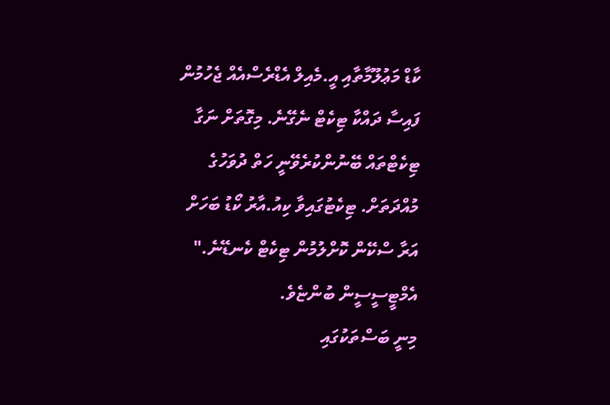ކާޑް މަޢުލޫމާތާއި އީ.މެއިލް އެޑްރެސްއެއް ޖެހުމުން ފައިސާ ދައްކާ ޓިކެޓް ނެގޭނެ. މިގޮތަށް ނަގާ ޓިކެޓްތައް ބޭނުންކުރެވޭނީ ހަތް ދުވަހުގެ މުއްދަތަށް. ޓިކެޓުގައިވާ ކިއު.އާރު ކޯޑު ބަހަށް އަރާ ސްކޭން ކޮށްލުމުން ޓިކެޓް ކެނޑޭނެ." އެމްޓީސީސީން ބުންޏެވެ.
މިނީ ބަސްތަކުގައި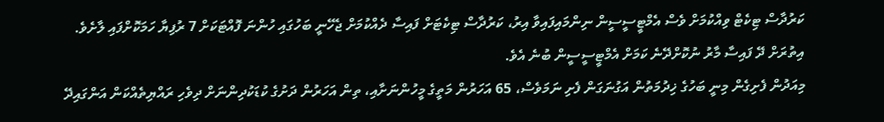ކަރުދާސް ޓިކެޓް ވިއްކުމަށް ވެސް އެމްޓީސީސީން ނިންމައިފައިވާ އިރު، ކަރުދާސް ޓިކެޓަށް ފައިސާ ދެއްކުމަށް ޖެހޭނީ ބަހުގައި ހުންނަ ފޮއްޓަކަށް 7 ރުފިޔާ ހަމަކޮށްފައި ލާށެވެ.
އިތުރަށް ދޭ ފައިސާ މާރު ނުކޮށްދޭނެ ކަމަށް އެމްޓީސީސީން ބުނެ އެވެ.
މިއަދުން ފެށިގެން މިނީ ބަހުގެ ޚިދުމަތުން އަގުނަގަން ފެށި ނަމަވެސް، 65 އަހަރުން މަތީގެ މީހުންނަށާއި، ތިން އަހަރުން ދަށުގެ ކުޑަކުދިންނަށް ދިވެހި ރައްޔިތެއްކަން އަންގައިދޭ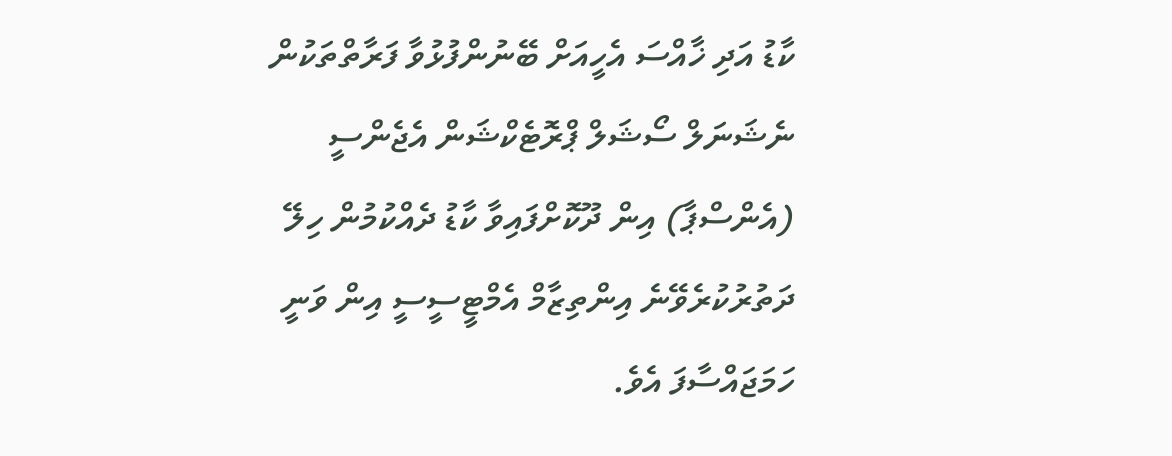ކާޑު އަދި ޚާއްސަ އެހީއަށް ބޭނުންފުޅުވާ ފަރާތްތަކުން ނެޝަނަލް ސޯޝަލް ޕްރޮޓެކްޝަން އެޖެންސީ (އެންސްޕާ) އިން ދޫކޮށްފައިވާ ކާޑު ދެއްކުމުން ހިލޭ ދަތުރުކުރެވޭނެ އިންތިޒާމް އެމްޓީސީސީ އިން ވަނީ ހަމަޖައްސާފަ އެވެ.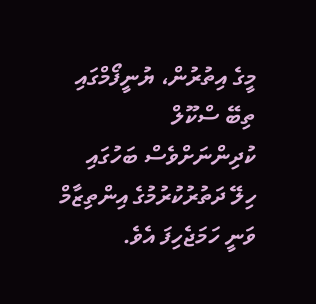މީގެ އިތުރުން، ޔުނީފޯމްގައި ތިބޭ ސްކޫލް ކުދިންނަށްވެސް ބަހުގައި ހިލޭ ދަތުރުކުރުމުގެ އިންތިޒާމް ވަނީ ހަމަޖެހިފަ އެވެ.